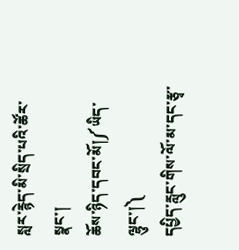སླར་རྙེད་མི་སྲིད་པའི་ཚོར་སྣང་།
ཆོས་ཉིད་དབང་མོ།༼ཡིད་ལྷུང་།༽
དཔྱིད་རླུང་གིས་ལོ་མ་དང་རྩྭ་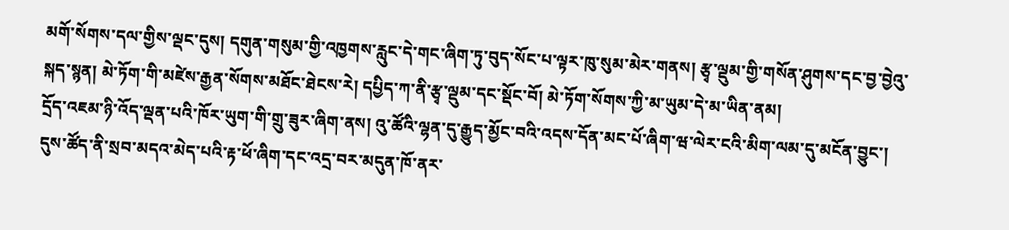མགོ་སོགས་དལ་གྱིས་ལྡང་དུས། དགུན་གསུམ་གྱི་འཁྱགས་རླུང་དེ་གང་ཞིག་ཏུ་བུད་སོང་པ་ལྟར་ཁུ་སུམ་མེར་གནས། རྩྭ་ལྡུམ་གྱི་གསོན་ཤུགས་དང་བྱ་བྱེའུ་སྐད་སྙན། མེ་ཏོག་གི་མཛེས་རྒྱན་སོགས་མཐོང་ཐེངས་རེ། དཔྱིད་ཀ་ནི་རྩྭ་ལྡུམ་དང་སྡོང་བོ། མེ་ཏོག་སོགས་ཀྱི་མ་ཡུམ་དེ་མ་ཡིན་ནམ།
དྲོད་འཇམ་ཉི་འོད་ལྡན་པའི་ཁོར་ཡུག་གི་གྲུ་ཟུར་ཞིག་ནས། འུ་ཚོའི་ལྷན་དུ་རྒྱུད་མྱོང་བའི་འདས་དོན་མང་པོ་ཞིག་ཝ་ལེར་ངའི་མིག་ལམ་དུ་མངོན་བྱུང་། དུས་ཚོད་ནི་སྲབ་མདའ་མེད་པའི་རྟ་ཕོ་ཞིག་དང་འདྲ་བར་མདུན་ཁོ་ནར་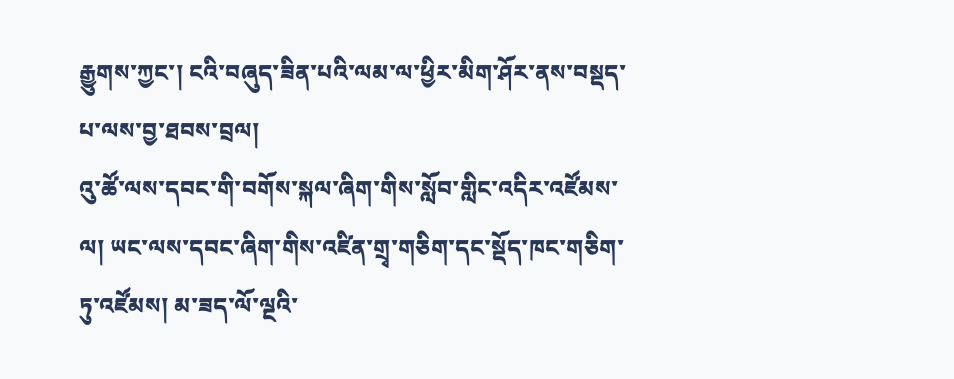རྒྱུགས་ཀྱང་། ངའི་བཞུད་ཟིན་པའི་ལམ་ལ་ཕྱིར་མིག་ཤོར་ནས་བསྡད་པ་ལས་བྱ་ཐབས་བྲལ།
འུ་ཚོ་ལས་དབང་གི་བགོས་སྐལ་ཞིག་གིས་སློབ་གླིང་འདིར་འཛོམས་ལ། ཡང་ལས་དབང་ཞིག་གིས་འཛིན་གྲྭ་གཅིག་དང་སྡོད་ཁང་གཅིག་ཏུ་འཛོམས། མ་ཟད་ལོ་ལྔའི་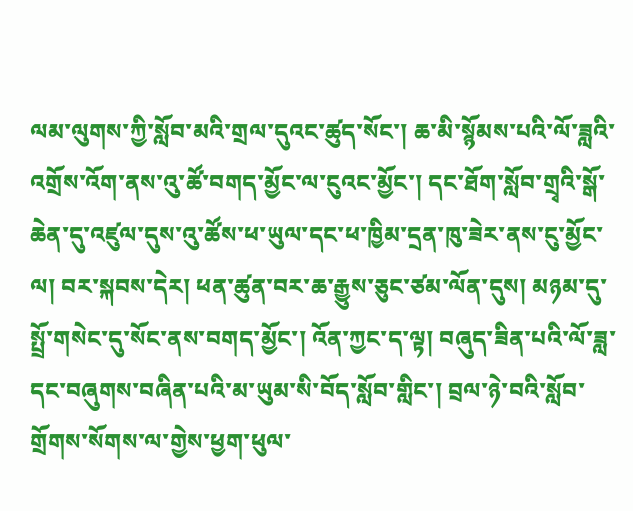ལམ་ལུགས་ཀྱི་སློབ་མའི་གྲལ་དུའང་ཚུད་སོང་། ཆ་མི་སྙོམས་པའི་ལོ་ཟླའི་འགྲོས་འོག་ནས་འུ་ཚོ་བགད་མྱོང་ལ་ངུའང་མྱོང་། དང་ཐོག་སློབ་གྲྭའི་སྒོ་ཆེན་དུ་འཛུལ་དུས་འུ་ཚོས་ཕ་ཡུལ་དང་ཕ་ཁྱིམ་དྲན་ཁུ་ཟེར་ནས་ངུ་མྱོང་ལ། བར་སྐབས་དེར། ཕན་ཚུན་བར་ཆ་རྒྱུས་ཅུང་ཙམ་ལོན་དུས། མཉམ་དུ་སྤྲོ་གསེང་དུ་སོང་ནས་བགད་མྱོང་། འོན་ཀྱང་ད་ལྟ། བཞུད་ཟིན་པའི་ལོ་ཟླ་དང་བཞུགས་བཞིན་པའི་མ་ཡུམ་སི་བོད་སློབ་གླིང་། བྲལ་ཉེ་བའི་སློབ་གྲོགས་སོགས་ལ་གྱེས་ཕྱག་ཕུལ་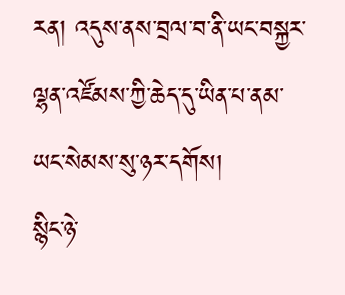རན། འདུས་ནས་བྲལ་བ་ནི་ཡང་བསྐྱར་ལྷན་འཛོམས་ཀྱི་ཆེད་དུ་ཡིན་པ་ནམ་ཡང་སེམས་སུ་ཉར་དགོས།
སྙིང་ཉེ་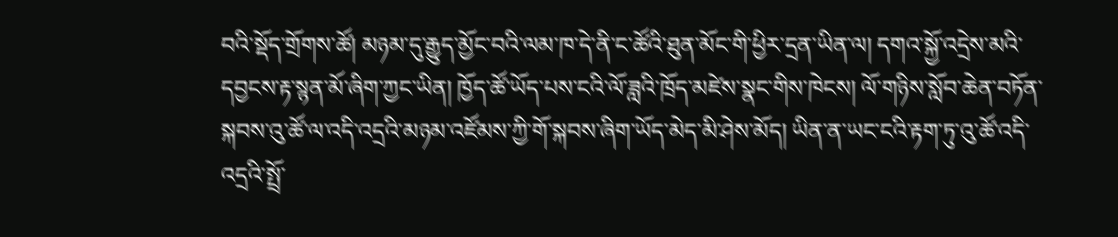བའི་སྡོད་གྲོགས་ཚོ། མཉམ་དུ་རྒྱུད་མྱོང་བའི་ལམ་ཁ་དེ་ནི་ང་ཚོའི་ཐུན་མོང་གི་ཕྱིར་དྲན་ཡིན་ལ། དགའ་སྐྱོ་འདྲེས་མའི་དབྱངས་རྟ་སྙན་མོ་ཞིག་ཀྱང་ཡིན། ཁྱོད་ཚོ་ཡོད་པས་ངའི་ལོ་ཟླའི་ཁྲོད་མཛེས་སྣང་གིས་ཁེངས། ལོ་གཉིས་སློབ་ཆེན་བཏོན་སྐབས་འུ་ཚོ་ལ་འདི་འདྲའི་མཉམ་འཛོམས་ཀྱི་གོ་སྐབས་ཞིག་ཡོད་མེད་མི་ཤེས་མོད། ཡིན་ན་ཡང་ངའི་རྟག་ཏུ་འུ་ཚོ་འདི་འདྲའི་སྤྲོ་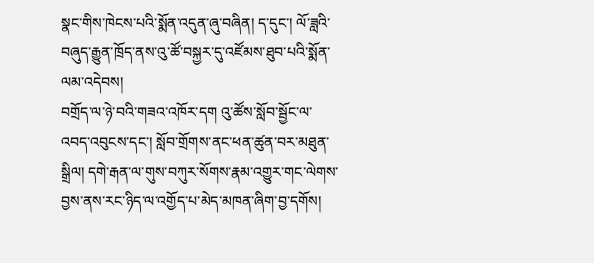སྣང་གིས་ཁེངས་པའི་སྨོན་འདུན་ཞུ་བཞིན། ད་དུང་། ལོ་ཟླའི་བཞུད་རྒྱུན་ཁྲོད་ནས་འུ་ཚོ་བསྐྱར་དུ་འཛོམས་ཐུབ་པའི་སྨོན་ལམ་འདེབས།
བགྲོད་ལ་ཉེ་བའི་གཟའ་འཁོར་དག འུ་ཚོས་སློབ་སྦྱོང་ལ་འབད་འབུངས་དང་། སློབ་གྲོགས་ནང་ཕན་ཚུན་བར་མཐུན་སྒྲིལ། དགེ་རྒན་ལ་གུས་བཀུར་སོགས་རྣམ་འགྱུར་གང་ལེགས་བྱས་ནས་རང་ཉིད་ལ་འགྱོད་པ་མེད་མཁན་ཞིག་བྱ་དགོས།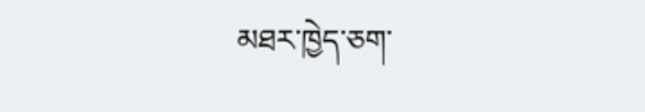མཐར་ཁྱེད་ཅག་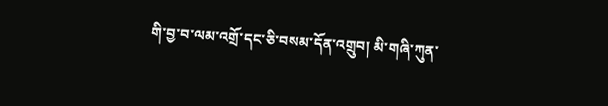གི་བྱ་བ་ལམ་འགྲོ་དང་ཅི་བསམ་དོན་འགྲུབ། མི་གཞི་ཀུན་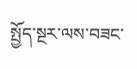སྤྱོད་སྔར་ལས་བཟང་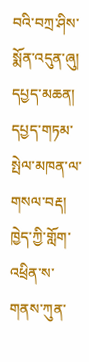བའི་བཀྲ་ཤིས་སྨོན་འདུན་ཞུ།
དཔྱད་མཆན།
དཔྱད་གཏམ་སྤེལ་མཁན་ལ་གསལ་བརྡ།
ཁྱེད་ཀྱི་གློག་འཕྲིན་ས་གནས་ཀུན་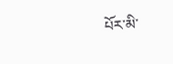པོར་མི་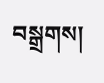བསྒྲགས།